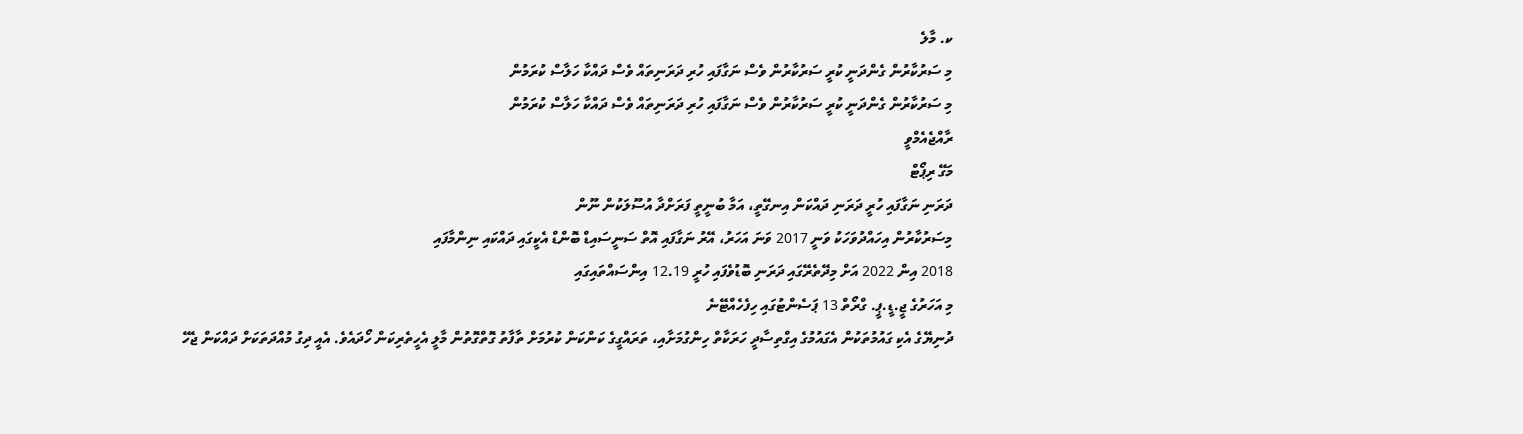ކ. މާލެ
މި ސަރުކާރުން ގެންދަނީ ކުރީ ސަރުކާރުން ވެސް ނަގާފައި ހުރި ދަރަނިތައް ވެސް ދައްކާ ހަލާސް ކުރަމުން
މި ސަރުކާރުން ގެންދަނީ ކުރީ ސަރުކާރުން ވެސް ނަގާފައި ހުރި ދަރަނިތައް ވެސް ދައްކާ ހަލާސް ކުރަމުން
ރާއްޖެއެމްވީ
މަގޭ ރިޕޯޓް
ދަރަނި ނަގާފައި ހުރީ ދަރަނި ދައްކަން އިނގޭތީ، އަމާ ބުނީތީ ފަރަށްދާ އުސޫލަކުން ނޫން
މިސަރުކާރުން އިހައްދުވަހަކު ވަނީ 2017 ވަނަ އަހަރު، އޭރު ނަގާފައި އޮތް ސަނީސައިޑް ބޮންޑް އެކީގައި ދައްކައި ނިންމާފައި
2018 އިން 2022 އަށް މިދޭތެރޭގައި ދަރަނި ބޮޑުވެފައި ހުރީ 12.19 އިންސައްތައިގައި
މި އަހަރުގެ ޖީ.ޑީ.ޕީ. ގްރޯތް 13 ޕަސެންޓުގައި ހިފެހެއްޓޭނެ
ދުނިޔޭގެ އެކި ގައުމުތަކުން އެގައުމުގެ އިގްތިސާދީ ހަރަކާތް ހިންގުމަށާއި، ތަރައްގީގެ ކަންކަން ކުރުމަށް ތާފާތު ގޮތްގޮތުން މާލީ އެހީތެރިކަން ހޯދައެވެ. އެއީ ދިގު މުއްދަތަކަށް ދައްކަން ޖެހޭ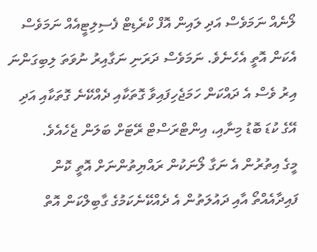ލޯނެއް ނަމަވެސް އަދި ލައިން އޮފް ކްރެޑިޓް ފެސިލިޓީއެއް ނަމަވެސް އެކަން އޮތީ އެހެނެވެ. ނަމަވެސް ދަރަނި ނަގާއިރު ނުވަތަ ލިބިގަންނަ އިރު ވެސް އެ ދައްކަން ހަމަޖެހިފައިވާ ގޮތަކާއި ދެއްކޭނެ ގޮތަކާއި އަދި އޭގެ ކުޑަ ބޮޑު މިނާއި، އިންޓްރަސްޓް ރޭޓަށް ބަލަން ޖެހެއެވެ.
މީގެ އިތުރުން އެ ނަގާ ލޯނަކުން ރައްޔިތުންނަށް އޮތީ ކޮން ފައިދާއެއްތޯ އާއި ދައުލަތުން އެ ދެއްކޭނެކަމުގެ ގާބިލްކަން އޮތް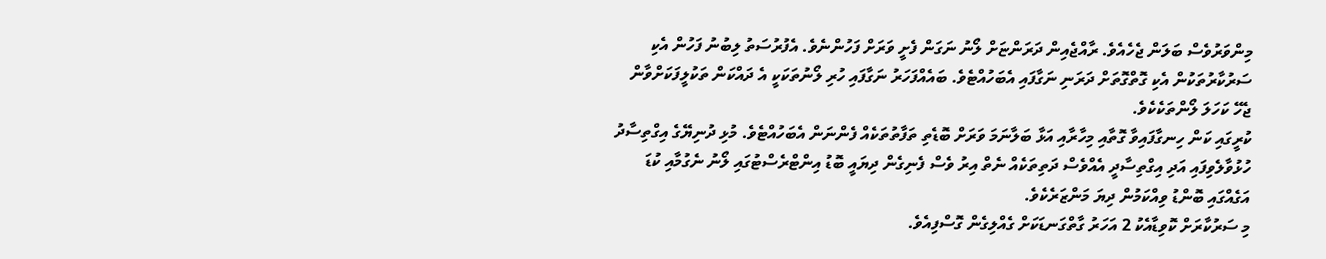މިންވަރުވެސް ބަލަން ޖެހެއެވެ. ރާއްޖެއިން ދަރަންޏަށް ލޯނު ނަގަން ފެށީ ވަރަށް ފަހުންނެވެ. އެފުރުސަތު ލިބުނު ފަހުން އެކި ސަރުކާރުތަކުން އެކި ގޮތްގޮތަށް ދަރަނި ނަގާފައި އެބަހުއްޓެވެ. ބައެއްފަހަރު ނަގާފައި ހުރި ލޯނުތަކަކީ އެ ދައްކަން ތަކުލީފަކަށްވާން ޖެހޭ ކަހަލަ ލޯންތަކެކެވެ.
ކުރީގައި ކަން ހިނގާފައިވާ ގޮތާއި މިހާރާއި އަޅާ ބަލާނަމަ ވަރަށް ބޮޑެތި ތަފާތުތަކެއް ފެންނަން އެބަހުއްޓެވެ. މުޅި ދުނިޔޭގެ އިގްތިސާދު ހުޅުވާލެވިފައި އަދި އިގްތިސާދީ އެއްވެސް ދަތިތަކެއް ނެތް އިރު ވެސް ފެނިގެން ދިޔައީ ބޮޑު އިންޓްރެސްޓުގައި ލޯނު ނެގުމާއި ކުޑަ އަގެއްގައި ބޮންޑު ވިއްކަމުން ދިޔަ މަންޒަރެކެވެ.
މި ސަރުކާރަށް ކޮވިޑާއެކު 2 އަހަރު ގާތްގަނޑަކަށް ގެއްލިގެން ގޮސްފިއެވެ.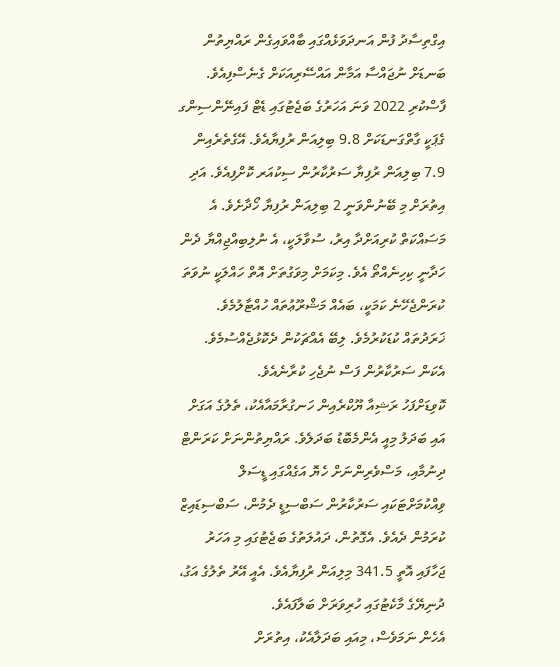އިގްތިސާދު ފުން އަނދަވަޅެއްގައި ބާއްވައިގެން ރައްޔިތުން ބަނޑަށް ނުޖައްސާ އަމާން އައްސޭރިއަކަށް ގެނެސްފިއެވެ. ފާސްކުރި 2022 ވަނަ އަހަރުގެ ބަޖެޓުގައި ޑެޓް ފައިނޭންސިންގ ގެޕަކީ ގާތްގަނޑަކަށް 9.8 ބިލިއަން ރުފިޔާއެވެ. އޭގެތެރެއިން 7.9 ބިލިއަން ރުފިޔާ ސަރުކާރުން ސިކުއަރ ކޮށްފިއެވެ. އަދި އިތުރަށް މި ބޭނުންވަނީ 2 ބިލިއަން ރުފިޔާ ހޯދާށެވެ. އެ މަސައްކަތް ކުރިއަށްދާ އިރު، ސުވާލަކީ، އެ ނުލިބިއްޖިއްޔާ ދެން ހަދާނީ ކިހިނެއްތޯ އެވެ. މިކަމަށް މިވަގުތަށް އޮތް ހައްލަކީ ނުވަތަ ކުރަންޖެހޭނެ ކަމަކީ، ބައެއް މަޝްރޫޢުތައް ހުއްޓާލުމެވެ. ޚަރަދުތައް ކުޑަކުރުމެވެ. ލިބޭ އެއްޗަކުން ދެކޮޅުޖެއްސުމެވެ. އެކަން ސަރުކާރުން ފަސް ނުޖެހި ކުރާނެއެވެ.
ކޮވިޑަށްފަހު ރަޝިއާ ޔޫކްރެއިން ހަނގުރާމައާއެކު، ތެލުގެ އަގަށް އައި ބަދަލު މިއީ އެންމެބޮޑު ބަދަލެވެ. ރައްޔިތުންނަށް ކަރަންޓް ދިނުމާއި، މަސްވެރިންނަށް ހެޔޮ އަގެއްގައި ޑީސަލް ވިއްކުމަށްޓަކައި ސަރުކާރުން ސަބްސިޑީ ދެމުން، ސަބްސިޑައިޒް ކުރަމުން ދެއެވެ. އެގޮތުން، ދައުލަތުގެ ބަޖެޓުގައި މި އަހަރު ޖަހާފައި އޮތީ 341.5 މިލިއަން ރުފިޔާއެވެ. އެއީ އޭރު ތެލުގެ އަގު، ދުނިޔޭގެ މާކެޓުގައި ހުރިވަރަށް ބަލާފައެވެ.
އެހެން ނަމަވެސް، މިއައި ބަދަލާއެކު، އިތުރަށް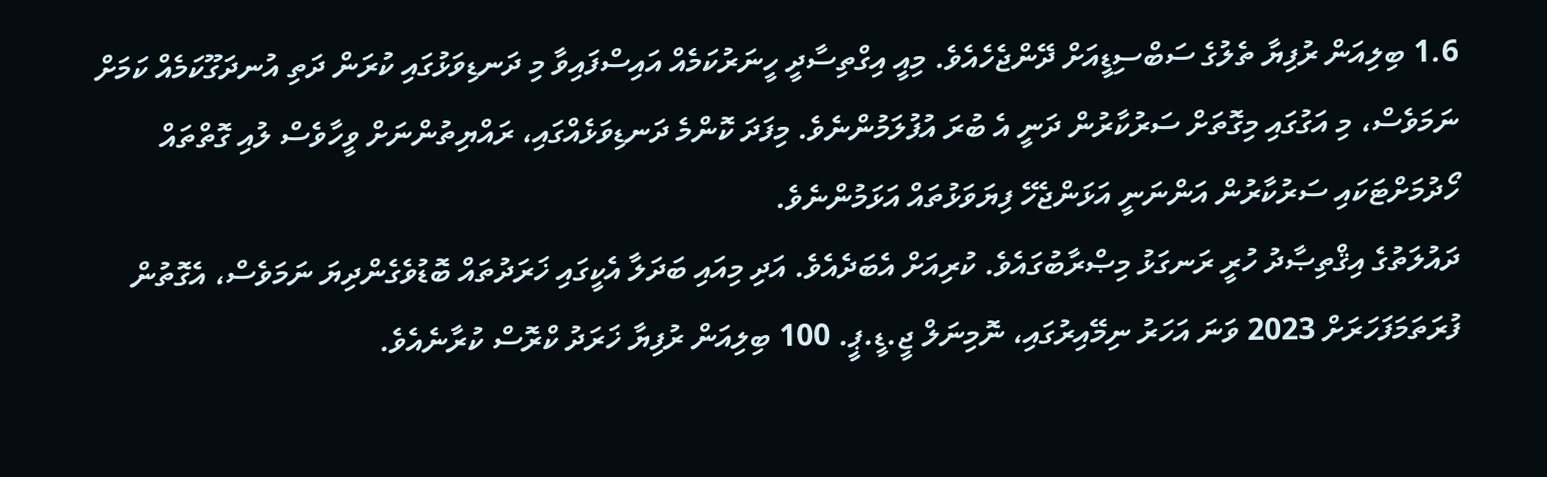1.6 ބިލިއަން ރުފިޔާ ތެލުގެ ސަބްސިޑީއަށް ދޭންޖެހެއެވެ. މިއީ އިގްތިސާދީ ހީނަރުކަމެއް އައިސްފައިވާ މި ދަނޑިވަޅުގައި ކުރަން ދަތި އުނދަގޫކަމެއް ކަމަށް ނަމަވެސް، މި އަގުގައި މިގޮތަށް ސަރުކާރުން ދަނީ އެ ބުރަ އުފުލަމުންނެވެ. މިފަދަ ކޮންމެ ދަނޑިވަޅެއްގައި، ރައްޔިތުންނަށް ވީހާވެސް ލުއި ގޮތްތައް ހޯދުމަށްޓަކައި ސަރުކާރުން އަންނަނީ އަޅަންޖެހޭ ފިޔަވަޅުތައް އަޅަމުންނެވެ.
ދައުލަތުގެ އިޤްތިޞާދު ހުރީ ރަނގަޅު މިޞްރާބުގައެވެ. ކުރިއަށް އެބަދެއެވެ. އަދި މިއައި ބަދަލާ އެކީގައި ޚަރަދުތައް ބޮޑުވެގެންދިޔަ ނަމަވެސް، އެގޮތުން ފުރަތަމަފަހަރަށް 2023 ވަނަ އަހަރު ނިމޭއިރުގައި، ނޮމިނަލް ޖީ.ޑީ.ޕީ. 100 ބިލިއަން ރުފިޔާ ޚަރަދު ކްރޮސް ކުރާނެއެވެ.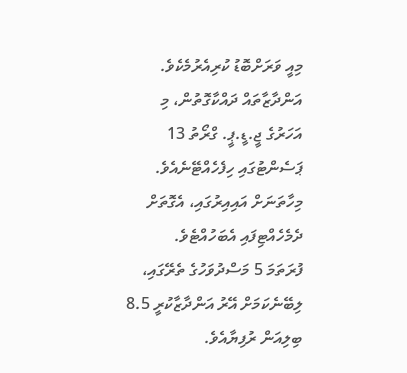މިއީ ވަރަށްބޮޑު ކުރިއެރުމެކެވެ.  އަންދާޒާތައް ދައްކާގޮތުން، މި އަހަރުގެ ޖީ.ޑީ.ޕީ. ގްރޯތު 13 ޕަސެންޓުގައި ހިފެހެއްޓޭނެއެވެ. މިހާތަނަށް އައިއިރުގައި، އެގޮތަށް ދެމެހެއްޓިފައި އެބަހުއްޓެވެ.
ފުރަތަމަ 5 މަސްދުވަހުގެ ތެރޭގައި، ލިބޭނެކަމަށް އޭރު އަންދާޒާކުރީ 8.5 ބިލިއަން ރުފިޔާއެވެ.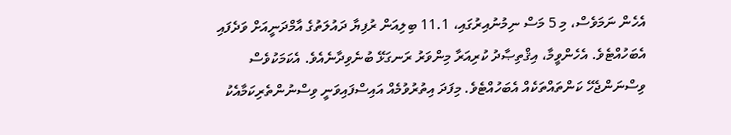އެހެން ނަމަވެސް، މި 5 މަސް ނިމުނުއިރުގައި، 11.1 ބިލިއަން ރުފިޔާ ދައުލަތުގެ އާމްދަނީއަށް ވަދެފައި އެބަހުއްޓެވެ. އެހެންވީމާ، އިޤްތިޞާދު ކުރިއަރާ މިންވަރު ރަނގަޅޭ ބުނެވިދާނެއެވެ. އެކަމަކުވެސް ވިސްނަންޖެހޭ ކަންތައްތަކެއް އެބަހުއްޓެވެ. މިފަދަ އިތުރުވުމެއް އައިސްފައިވަނީ ވިސްނުންތެރިކަމާއެކު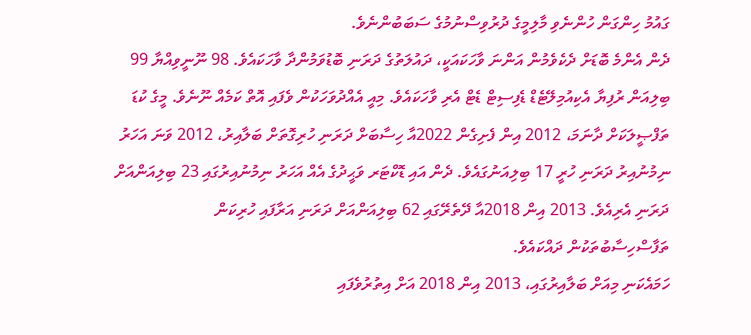ގައުމު ހިންގަން ހުންނެވި މާލިމީގެ ދުރުވިސްނުމުގެ ސަބަބުންނެވެ.
ދެން އެންމެ ބޮޑަށް ދެކެވެމުން އަންނަ ވާހަކައަކީ، ދައުލަތުގެ ދަރަނި ބޮޑުވަމުންދާ ވާހަކައެވެ. 98 ނޫނީވިއްޔާ 99 ބިލިއަން ރުފިޔާ އެކިއުމިލޭޓެޑް ޑެފިސިޓް ޑެޓް އެރި ވާހަކައެވެ. މިއީ އެއްދުވަހަކުން ވެފައި އޮތް ކަމެއް ނޫނެވެ. މީގެ ކުޑަ ތަފްޞީލަކަށް ދާނަމަ، 2012 އިން ފެށިގެން 2022އާ ހިސާބަށް ދަރަނި ހުރިގޮތަށް ބަލާއިރު، 2012 ވަނަ އަހަރު ނިމުނުއިރު ދަރަނި ހުރީ 17 ބިލިއަނުގައެވެ. ދެން އައި ޑޮކްޓަރ ވަޙީދުގެ އެއް އަހަރު ނިމުނުއިރުގައި 23 ބިލިއަންއަށް ދަރަނި އެރިއެވެ. 2013 އިން 2018އާ ދޭތެރޭގައި 62 ބިލިއަންއަށް ދަރަނި އަރާފައި ހުރިކަން ތަފާސްހިސާބުތަކުން ދައްކައެވެ.
ހަމައެކަނި މިއަށް ބަލާއިރުގައި، 2013 އިން 2018 އަށް އިތުރުވެފައި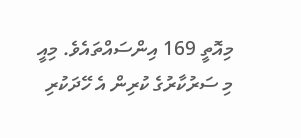މިއޮތީ 169 އިންސައްތައެވެ. މިއީ މި ސަރުކާރުގެ ކުރިން އެ ހޭދަކުރި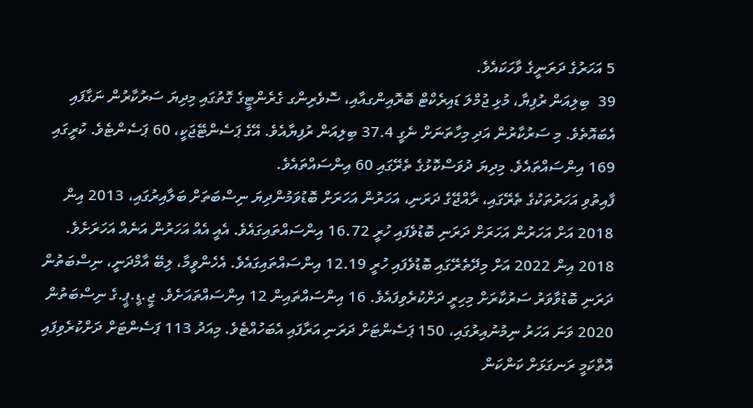5 އަހަރުގެ ދަރަނީގެ ވާހަކައެވެ.
39  ބިލިއަން ރުފިޔާ، މުޅި ޖުމްލަ ޑައިރެކްޓް ބޮރޮއިންގއާއި، ސޮވެރިންގ ގެރެންޓީގެ ގޮތުގައި މިދިޔަ ސަރުކާރުން ނަގާފައި އެބައޮތެވެ. މި ސަރުކާރުން އަދި މިހާތަނަށް ނެގީ 37.4 ބިލިއަން ރުފިޔާއެވެ. އޭގެ ޕަސެންޓޭޖަކީ، 60 ޕަސެންޓެވެ. ކުރީގައި 169 އިންސައްތައެވެ. މިދިޔަ ދުވަސްކޮޅުގެ ތެރޭގައި 60 އިންސައްތައެވެ.
ފާއިތުވި އަހަރުތަކުގެ ތެރޭގައި، ރާއްޖޭގެ ދަރަނި، އަހަރުން އަހަރަށް ބޮޑުވަމުންދިޔަ ނިސްބަތަށް ބަލާއިރުގައި، 2013 އިން 2018 އަށް އަހަރުން އަހަރަށް ދަރަނި ބޮޑުވެފައި ހުރީ 16.72 އިންސައްތައިގައެވެ. އެއީ އެއް އަހަރުން އަނެއް އަހަރަށެވެ. 2018 އިން 2022 އަށް މިދޭތެރޭގައި ބޮޑުވެފައި ހުރީ 12.19 އިންސައްތައިގައެވެ. އެހެންވީމާ، ލިބޭ އާމްދަނީ، ނިސްބަތުން ދަރަނި ބޮޑުވާވަރު ސަރުކާރަށް މިހިރީ ދަށްކުރެވިފައެވެ. 16 އިންސައްތައިން 12 އިންސައްތައަށެވެ. ޖީ.ޑީ.ޕީ.ގެ ނިސްބަތުން 2020 ވަނަ އަހަރު ނިމުނުއިރުގައި، 150 ޕަސެންޓަށް ދަރަނި އަރާފައި އެބަހުއްޓެވެ. މިއަދު 113 ޕަސެންޓަށް ދަށްކުރެވިފައި އޮތްކަމީ ރަނގަޅަށް ކަންކަން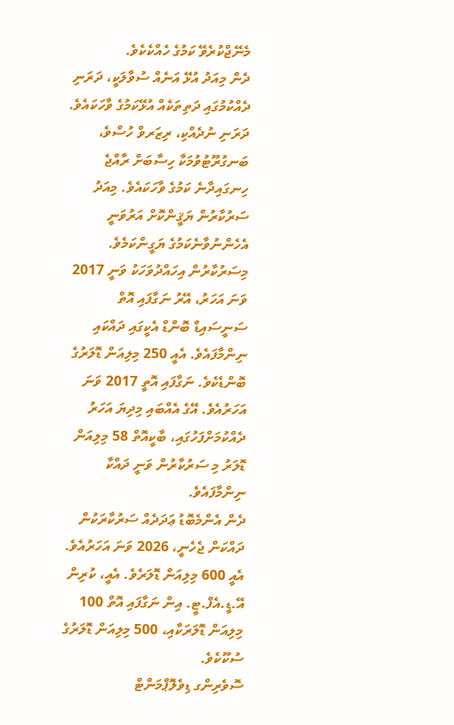މެނޭޖްކުރެވޭ ކަމުގެ ހެއްކެކެވެ.
ދެން މިއަދު އުޅޭ އަނެއް ސުވާލަކީ، ދަރަނި ދެއްކުމުގައި ދަތިތަކެއް އުޅޭކަމުގެ ވާހަކައެވެ. ދަރަނި ނުދެއްކި، ރިޒަރވް ހުސްވެ، ބަނގުރޫޓުވުމަކާ ހިސާބަށް ރާއްޖެ ހިނގައިދާނެ ކަމުގެ ވާހަކައެވެ. މިއަދު ސަރުކާރުން ޔަޤީންކޮށް އަރުވަނީ އެހެންނުވާނެކަމުގެ ޔަގީންކަމެވެ. މިސަރުކާރުން އިހައްދުވަހަކު ވަނީ 2017 ވަނަ އަހަރު، އޭރު ނަގާފައި އޮތް ސަނީސައިޑް ބޮންޑް އެކީގައި ދައްކައި ނިންމާފައެވެ. އެއީ 250 މިލިއަން ޑޮލަރުގެ ބޮންޑެކެވެ. ނަގާފައި އޮތީ 2017 ވަނަ އަހަރުއެވެ. އޭގެ އެއްބައި މިދިޔަ އަހަރު ދެއްކުމަށްފަހުގައި، ބާކީއޮތް 58 މިލިއަން ޑޮލަރު މި ސަރުކާރުން ވަނީ ދައްކާ ނިންމާފައެވެ.
ދެން އެންމެބޮޑު ޢަދަދެއް ސަރުކާރަކުން ދައްކަން ޖެހެނީ، 2026 ވަނަ އަހަރުއެވެ. އެއީ 600 މިލިއަން ޑޮލަރެވެ. އެއީ، ކުރިން އޭ.ޑީ.އެފް.ޓީ. އިން ނަގާފައި އޮތް 100 މިލިއަން ޑޮލަރަކާއި، 500 މިލިއަން ޑޮލަރުގެ ސުކޫކެވެ.
ސޮވެރިންގ ޑިވެލޮޕްމަންޓް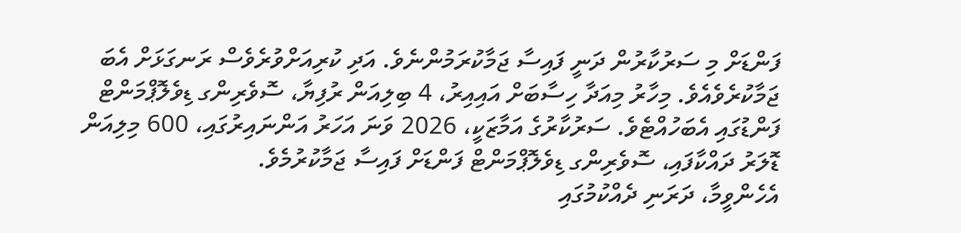ފަންޑަށް މި ސަރުކާރުން ދަނީ ފައިސާ ޖަމާކުރަމުންނެވެ. އަދި ކުރިއަށްވުރެވެސް ރަނގަޅަށް އެބަ ޖަމާކުރެވެއެވެ. މިހާރު މިއަދާ ހިސާބަށް އައިއިރު، 4 ބިލިއަން ރުފިޔާ، ސޮވެރިންގ ޑިވެލޮޕްމަންޓް ފަންޑުގައި އެބަހުއްޓެވެ. ސަރުކާރުގެ އަމާޒަކީ، 2026 ވަނަ އަހަރު އަންނައިރުގައި، 600 މިލިއަން ޑޮލަރު ދައްކާފައި، ސޮވެރިންގ ޑިވެލޮޕްމަންޓް ފަންޑަށް ފައިސާ ޖަމާކުރުމެވެ.
އެހެންވީމާ، ދަރަނި ދެއްކުމުގައި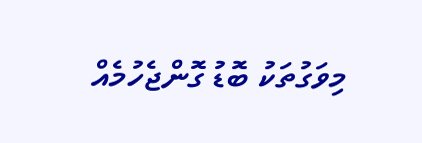މިވަގުތަކު ބޮޑު ގޮންޖެހުމެއް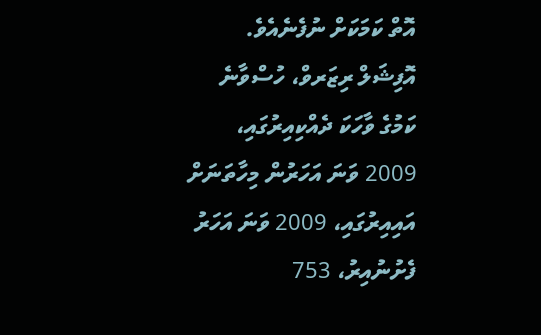އޮތް ކަމަކަށް ނުފެނެއެވެ. އޮފިޝަލް ރިޒަރވް، ހުސްވާނެ ކަމުގެ ވާހަކަ ދެއްކިއިރުގައި، 2009 ވަނަ އަހަރުން މިހާތަނަށް އައިއިރުގައި، 2009 ވަނަ އަހަރު ފެށުނުއިރު، 753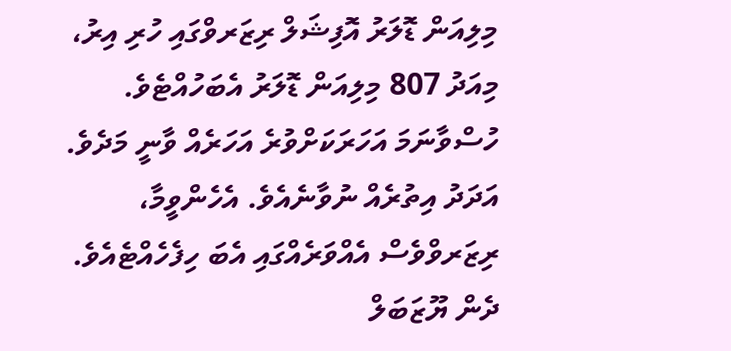މިލިއަން ޑޮލަރު އޮފިޝަލް ރިޒަރވްގައި ހުރި އިރު، މިއަދު 807 މިލިއަން ޑޮލަރު އެބަހުއްޓެވެ. ހުސްވާނަމަ އަހަރަކަށްވުރެ އަހަރެއް ވާނީ މަދެވެ. އަދަދު އިތުރެއް ނުވާނެއެވެ. އެހެންވީމާ، ރިޒަރވްވެސް އެއްވަރެއްގައި އެބަ ހިފެހެއްޓެއެވެ.
ދެން ޔޫޒަބަލް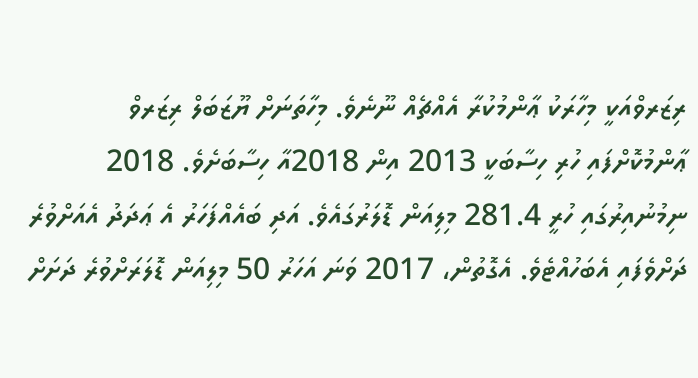ރިޒަރވްއަކީ މިހާރަކު ޢާންމުކުރާ އެއްޗެއް ނޫނެވެ. މިހާތަނަށް ޔޫޒަބަލް ރިޒަރވް ޢާންމުކޮށްފައި ހުރި ހިސާބަކީ 2013 އިން 2018އާ ހިސާބަށެވެ. 2018 ނިމުނުއިރުގައި ހުރީ 281.4 މިލިއަން ޑޮލަރުގައެވެ. އަދި ބައެއްފަހަރު އެ ޢަދަދު އެއަށްވުރެ ދަށްވެފައި އެބަހުއްޓެވެ. އެގޮތުން، 2017 ވަނަ އަހަރު 50 މިލިއަން ޑޮލަރަށްވުރެ ދަށަށް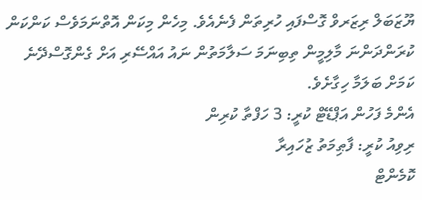ޔޫޒަބަލް ރިޒަރވް ގޮސްފައި ހުރިތަން ފެނެއެވެ. މިހެން މިކަން އޮތްނަމަވެސް ކަންކަން ކުރަންދަންނަ މާލިމީން ތިބިނަމަ ސަލާމަތުން ނައު އައްސޭރި އަށް ގެންގޮސްދޭނެ ކަމަށް ބަލަމާ ހިގާށެވެ.
އެންމެ ފަހުން އަޕްޑޭޓް ކުރީ: 3 ހަފްތާ ކުރިން
ރިވިއު ކުރީ: ފާޠިމަތު ޒުހައިރާ
ކޮމެންޓް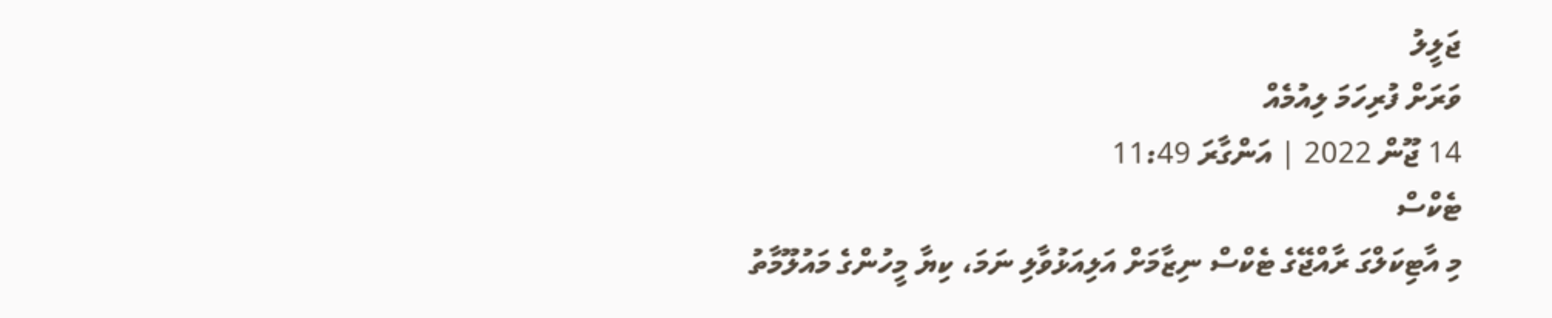ޖަލީލު
ވަރަށް ފުރިހަމަ ލިއުމެއް
14 ޖޫން 2022 | އަންގާރަ 11:49
ޓެކްސް
މި އާޓިކަލްގަ ރާއްޖޭގެ ޓެކްސް ނިޒާމަށް އަލިއަޅުވާލި ނަމަ، ކިޔާ މީހުންގެ މައުލޫމާތު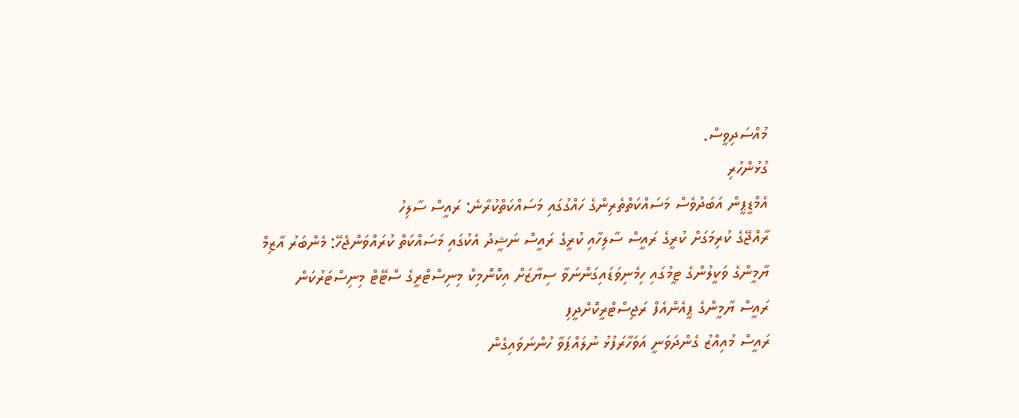މުއްސަދިވީސް.
ގުޅުންހުރި
އެމްޑީޕީން އަބަދުވެސް މަސައްކަތްތެރިންގެ ހައްގުގައި މަސައްކަތްކުރާނެ: ރައީސް ސާލިހު
ރާއްޖޭގެ ކުރިމަގަށް ކުރީގެ ރައީސް ސާލިހާއި ކުރީގެ ރައީސް ނަޝީދު އެކުގައި މަސައްކަތް ކުރައްވަންޖެހޭ: މެންބަރު އާޒިމް
ޔާމީންގެ ވަކީލުންގެ ޓީމުގައި ހިމެނިވަޑައިގަންނަވާ ސިޔާޒަށް އިކޮނޮމިކް މިނިސްޓްރީގެ ސްޓޭޓް މިނިސްޓަރުކަން
ރައީސް ޔާމީންގެ ޕީއެންއެފް ރަޖިސްޓްރީކޮށްދީފި
ރައީސް މުއިއްޒު ގެންދަވަނީ އަވަހާރަފުޅު ނުލައްޕަވާ ހުންނަވައިގެން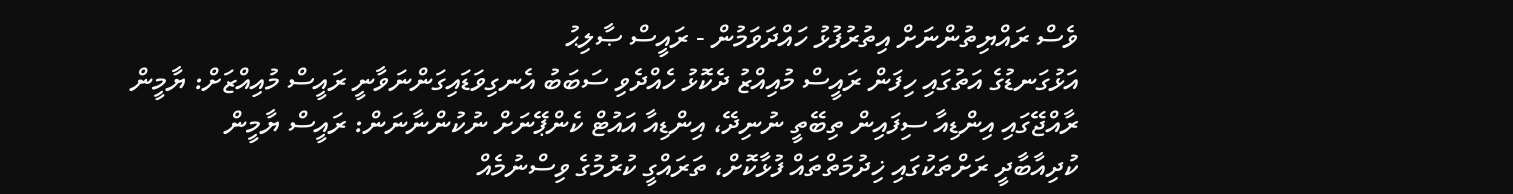ވެސް ރައްޔިތުންނަށް އިތުރުފުޅު ހައްދަވަމުން - ރައީސް ޞާލިޙު
އަޅުގަނޑުގެ އަތުގައި ހިފަން ރައީސް މުއިއްޒު ދެކޮޅު ހެއްދެވި ސަބަބު އެނގިވަޑައިގަންނަވާނީ ރައީސް މުއިއްޒަށް: ޔާމީން
ރާއްޖޭގައި އިންޑިއާ ސިފައިން ތިބޭތީ ނުނިދޭ، އިންޑިއާ އައުޓް ކެންޕޭނަށް ނުކުންނާނަން: ރައީސް ޔާމީން
ކުދިއާބާދީ ރަށްތަކުގައި ޚިދުމަތްތައް ފުޅާކޮށް، ތަރައްގީ ކުރުމުގެ ވިސްނުމެއް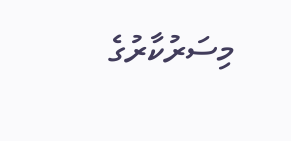މިސަރުކާރުގެ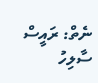ނެތް: ރައީސް ސާލިހު